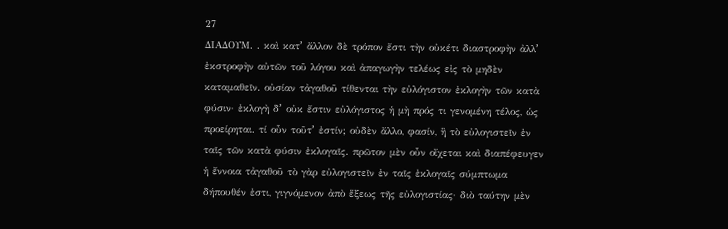27
ΔΙΑΔΟΥΜ. . καὶ κατʼ ἄλλον δὲ τρόπον ἔστι τὴν οὐκέτι διαστροφὴν ἀλλʼ ἐκστροφὴν αὐτῶν τοῦ λόγου καὶ ἀπαγωγὴν τελέως εἰς τὸ μηδὲν καταμαθεῖν. οὐσίαν τἀγαθοῦ τίθενται τὴν εὐλόγιστον ἐκλογὴν τῶν κατὰ φύσιν· ἐκλογὴ δʼ οὐκ ἔστιν εὐλόγιστος ἡ μὴ πρός τι γενομένη τέλος, ὡς προείρηται. τί οὖν τοῦτʼ ἐστίν; οὐδὲν ἄλλο, φασίν, ἢ τὸ εὐλογιστεῖν ἐν ταῖς τῶν κατὰ φύσιν ἐκλογαῖς. πρῶτον μὲν οὖν οἴχεται καὶ διαπέφευγεν ἡ ἔννοια τἀγαθοῦ τὸ γὰρ εὐλογιστεῖν ἐν ταῖς ἐκλογαῖς σύμπτωμα δήπουθέν ἐστι, γιγνόμενον ἀπὸ ἕξεως τῆς εὐλογιστίας· διὸ ταύτην μὲν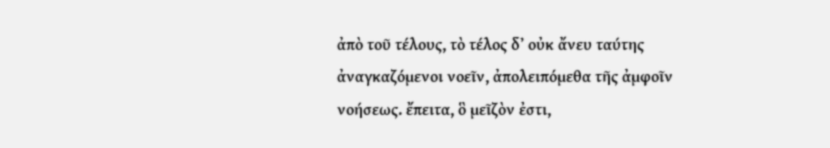ἀπὸ τοῦ τέλους, τὸ τέλος δʼ οὐκ ἄνευ ταύτης ἀναγκαζόμενοι νοεῖν, ἀπολειπόμεθα τῆς ἀμφοῖν νοήσεως. ἔπειτα, ὃ μεῖζὸν ἐστι,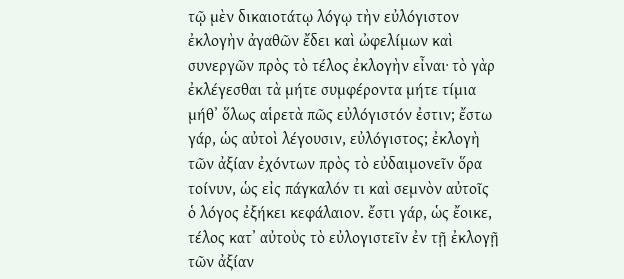τῷ μὲν δικαιοτάτῳ λόγῳ τὴν εὐλόγιστον ἐκλογὴν ἀγαθῶν ἔδει καὶ ὠφελίμων καὶ συνεργῶν πρὸς τὸ τέλος ἐκλογὴν εἶναι· τὸ γὰρ ἐκλέγεσθαι τὰ μήτε συμφέροντα μήτε τίμια μήθʼ ὅλως αἱρετὰ πῶς εὐλόγιστόν ἐστιν; ἔστω γάρ, ὡς αὐτοὶ λέγουσιν, εὐλόγιστος; ἐκλογὴ τῶν ἀξίαν ἐχόντων πρὸς τὸ εὐδαιμονεῖν ὅρα τοίνυν, ὡς εἰς πάγκαλόν τι καὶ σεμνὸν αὐτοῖς ὁ λόγος ἐξήκει κεφάλαιον. ἔστι γάρ, ὡς ἔοικε, τέλος κατʼ αὐτοὺς τὸ εὐλογιστεῖν ἐν τῇ ἐκλογῇ τῶν ἀξίαν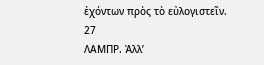ἐχόντων πρὸς τὸ εὐλογιστεῖν.
27
ΛΑΜΠΡ. Ἀλλʼ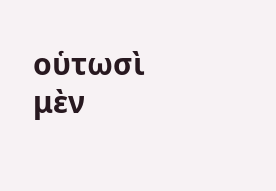οὑτωσὶ μὲν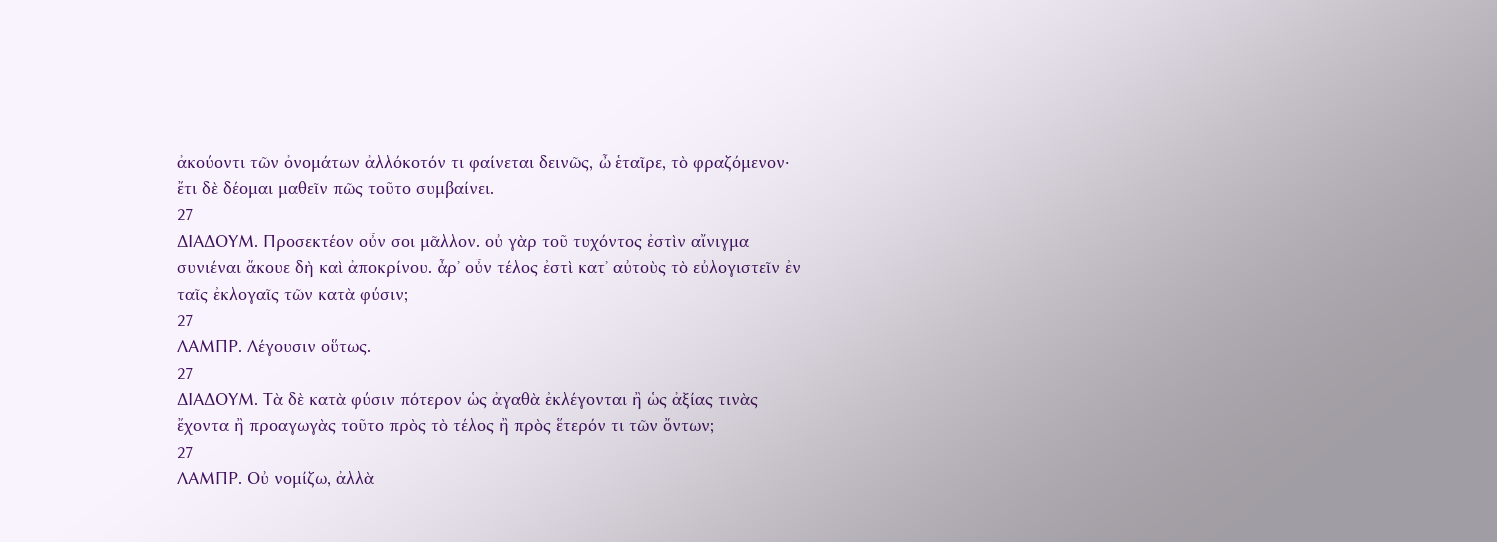ἀκούοντι τῶν ὀνομάτων ἀλλόκοτόν τι φαίνεται δεινῶς, ὦ ἑταῖρε, τὸ φραζόμενον· ἔτι δὲ δέομαι μαθεῖν πῶς τοῦτο συμβαίνει.
27
ΔΙΑΔΟΥΜ. Προσεκτέον οὖν σοι μᾶλλον. οὐ γὰρ τοῦ τυχόντος ἐστὶν αἴνιγμα συνιέναι ἄκουε δὴ καὶ ἀποκρίνου. ἆρʼ οὖν τέλος ἐστὶ κατʼ αὐτοὺς τὸ εὐλογιστεῖν ἐν ταῖς ἐκλογαῖς τῶν κατὰ φύσιν;
27
ΛΑΜΠΡ. Λέγουσιν οὕτως.
27
ΔΙΑΔΟΥΜ. Τὰ δὲ κατὰ φύσιν πότερον ὡς ἀγαθὰ ἐκλέγονται ἢ ὡς ἀξίας τινὰς ἔχοντα ἢ προαγωγὰς τοῦτο πρὸς τὸ τέλος ἢ πρὸς ἕτερόν τι τῶν ὄντων;
27
ΛΑΜΠΡ. Οὐ νομίζω, ἀλλὰ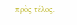πρὸς τέλος.